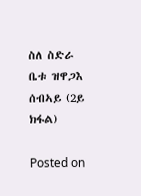ስለ ስድራ ቤቱ ዝዋጋእ ሰብኣይ (2ይ ክፋል)

Posted on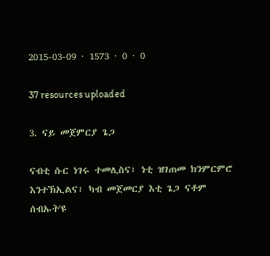2015-03-09 · 1573 · 0 · 0

37 resources uploaded

3. ናይ መጀምርያ ጌጋ

ናብቲ ሱር ነገሩ ተመሊስና፣ ነቲ ዝገጠመ ክንምርምሮ እንተኽኢልና፣ ካብ መጀመርያ እቲ ጌጋ ናቶም ሰብኡት'ዩ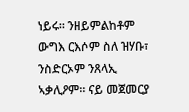ነይሩ። ንዘይምልከቶም ውግእ ርእሶም ስለ ዝሃቡ፣ ንስድርኦም ንጸላኢ ኣቃሊዖም። ናይ መጀመርያ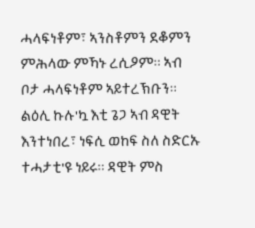ሓላፍነቶም፣ ኣንስቶምን ደቆምን ምሕላው ምኻኑ ረሲዖም። ኣብ ቦታ ሓላፍነቶም ኣይተረኽቡን። ልዕሊ ኩሉ'ኳ እቲ ጌጋ ኣብ ዳዊት እንተነበረ፣ ነፍሲ ወከፍ ስለ ስድርኡ ተሓታቲ'ዩ ነይሩ። ዳዊት ምስ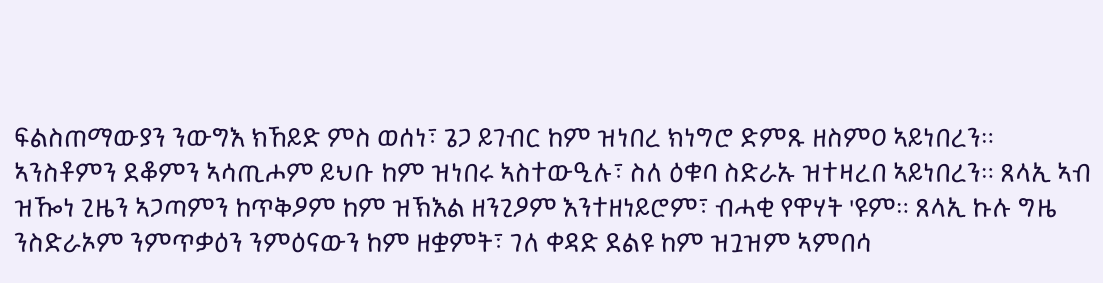ፍልስጠማውያን ንውግእ ክኸይድ ምስ ወሰነ፣ ጌጋ ይገብር ከም ዝነበረ ክነግሮ ድምጹ ዘስምዐ ኣይነበረን። ኣንስቶምን ደቆምን ኣሳጢሖም ይህቡ ከም ዝነበሩ ኣስተውዒሉ፣ ስለ ዕቁባ ስድራኡ ዝተዛረበ ኣይነበረን። ጸላኢ ኣብ ዝዀነ ጊዜን ኣጋጣምን ከጥቅዖም ከም ዝኽእል ዘንጊዖም እንተዘነይሮም፣ ብሓቂ የዋሃት 'ዩም። ጸላኢ ኩሉ ግዜ ንስድራኦም ንምጥቃዕን ንምዕናውን ከም ዘቋምት፣ ገለ ቀዳድ ደልዩ ከም ዝጓዝም ኣምበሳ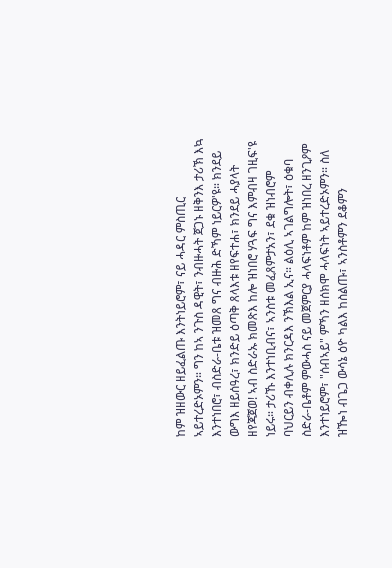ከም ዝዘውር ዘይፈልጡ እንትነይሮም፣ ናይ ሓዳር ምስጢር ኣይተረድኦምን። ግን ከኣ ንጉስ ዳዊት፣ ንብዙሓት ጀጋኑ ዘቅንእ ታሪኽ እኳ እንተነበሮ፣ ብስድራ-ቤቱ ዝመጸ ግና ብዙሕ ድኻም ነይርዎ'ዩ። ክንደይ ውግእ ዘይሰዓረ፣ ክንድይ ዕጣቅ ጸላእቱ ዘየፍተሐ፣ ክንደይ ሓያላት ዘየጃጀወ! ኣብ ስድራኡ ክመጽእ ከሎ ዝነበሮ ሃጓፍ ግና እምብዛ ገዚፍ'ዩ ነይሩ። ታሪኹ እንተነቢብና፣ ኣንስቱ መፈጸምታአን፣ ደቁ ዝነብሮም ባህርይን ብቀሊሉ ክንርዳእ ንኽእል ኢና። ልዕሊ ኣገልግሎት፣ ዕቁባ ስድራ-ቤቶም ምውሓስ ናይ መጀምርያ ሓላፍነቶም ከም ዝነበረ ዘንጊዖም እንተነይሮም፣ "ሰብኣይ" ምኻን ዘሰክሞ ሓላፍነት ኣይተረድኦምን። ስለ ዝዀነ ብጌጋ ውሳኔ ዕዮ ካልእ ከስልጡ፣ ኣንስቶምን ደቆምን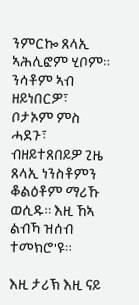ንምርኰ ጸላኢ ኣሕሊፎም ሂቦም። ንሳቶም ኣብ ዘይነበርዎ፣ ቦታኦም ምስ ሓደጉ፣ ብዘይተጸበይዎ ጊዜ ጸላኢ ነንስቶምን ቆልዕቶም ማሪኹ ወሲዱ። እዚ ኸኣ ልብኻ ዝሰብ ተመክሮ'ዩ።

እዚ ታሪኽ እዚ ናይ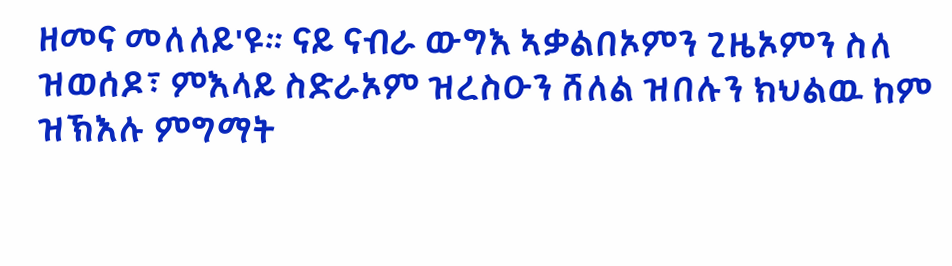ዘመና መለለይ'ዩ። ናይ ናብራ ውግእ ኣቃልበኦምን ጊዜኦምን ስለ ዝወሰዶ፣ ምእላይ ስድራኦም ዝረስዑን ሸለል ዝበሉን ክህልዉ ከም ዝኽእሉ ምግማት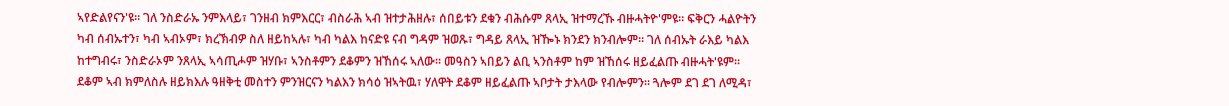ኣየድልየናን'ዩ። ገለ ንስድራኡ ንምእላይ፣ ገንዘብ ክምእርር፣ ብስራሕ ኣብ ዝተታሕዘሉ፣ ሰበይቱን ደቁን ብሕሱም ጸላኢ ዝተማረኹ ብዙሓትዮ'ምዩ። ፍቅርን ሓልዮትን ካብ ሰብኡተን፣ ካብ ኣብኦም፣ ክረኽብዎ ስለ ዘይከኣሉ፣ ካብ ካልእ ከናድዩ ናብ ግዳም ዝወጹ፣ ግዳይ ጸላኢ ዝዀኑ ክንደን ክንብሎም። ገለ ሰብኡት ራእይ ካልእ ከተግብሩ፣ ንስድራኦም ንጸላኢ ኣሳጢሖም ዝሃቡ፣ ኣንስቶምን ደቆምን ዝኸሰሩ ኣለው። መዓስን ኣበይን ልቢ ኣንስቶም ከም ዝኸሰሩ ዘይፈልጡ ብዙሓት'ዩም። ደቆም ኣብ ክምለስሉ ዘይክእሉ ዓዘቅቲ መስተን ምንዝርናን ካልእን ክሳዕ ዝኣትዉ፣ ሃለዋት ደቆም ዘይፈልጡ ኣቦታት ታእላው የብሎምን። ጓሎም ደገ ደገ ለሚዳ፣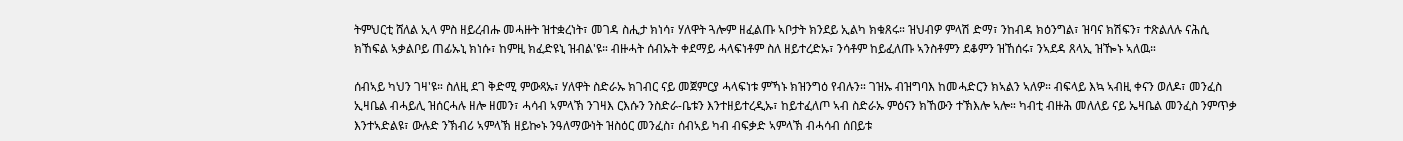ትምህርቲ ሸለል ኢላ ምስ ዘይረብሑ መሓዙት ዝተቋረነት፣ መገዳ ስሒታ ክነሳ፣ ሃለዋት ጓሎም ዘፈልጡ ኣቦታት ክንደይ ኢልካ ክቁጸሩ። ዝህብዎ ምላሽ ድማ፣ ንከብዳ ክዕንግል፣ ዝባና ክሽፍን፣ ተጽልለሉ ናሕሲ ክኸፍል ኣቃልቦይ ጠፊኡኒ ክነሱ፣ ከምዚ ክፈድዩኒ ዝብል'ዩ። ብዙሓት ሰብኡት ቀደማይ ሓላፍነቶም ስለ ዘይተረድኡ፣ ንሳቶም ከይፈለጡ ኣንስቶምን ደቆምን ዝኸሰሩ፣ ንኣደዳ ጸላኢ ዝዀኑ ኣለዉ።

ሰብኣይ ካህን ገዛ'ዩ። ስለዚ ደገ ቅድሚ ምውጻኡ፣ ሃለዋት ስድራኡ ክገብር ናይ መጀምርያ ሓላፍነቱ ምኻኑ ክዝንግዕ የብሉን። ገዝኡ ብዝግባእ ከመሓድርን ክኣልን ኣለዎ። ብፍላይ እኳ ኣብዚ ቀናን ወለዶ፣ መንፈስ ኢዛቤል ብሓይሊ ዝሰርሓሉ ዘሎ ዘመን፣ ሓሳብ ኣምላኽ ንገዛእ ርእሱን ንስድራ-ቤቱን እንተዘይተረዲኡ፣ ከይተፈለጦ ኣብ ስድራኡ ምዕናን ክኸውን ተኽእሎ ኣሎ። ካብቲ ብዙሕ መለለይ ናይ ኤዛቤል መንፈስ ንምጥቃ እንተኣድልዩ፣ ውሉድ ንኽብሪ ኣምላኽ ዘይኰኑ ንዓለማውነት ዝስዕር መንፈስ፣ ሰብኣይ ካብ ብፍቃድ ኣምላኽ ብሓሳብ ሰበይቱ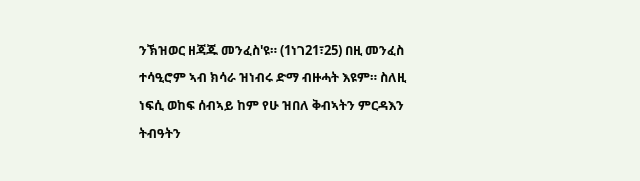ንኽዝወር ዘጃጁ መንፈስ'ዩ። (1ነገ21፣25) በዚ መንፈስ ተሳዒሮም ኣብ ክሳራ ዝነብሩ ድማ ብዙሓት እዩም። ስለዚ ነፍሲ ወከፍ ሰብኣይ ከም የሁ ዝበለ ቅብኣትን ምርዳእን ትብዓትን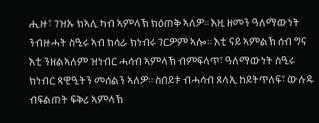ሒዙ፣ ገዝኡ ክኣሊ ካብ ኣምላኽ ክዕጠቅ ኣለዎ። እዚ ዘመን ዓለማውነት ንብዙሓት ስዒሩ ኣብ ክሳራ ክነብሩ ገርዎም ኣሎ። እቲ ናይ ኣምልኽ ሰብ ግና እቲ ንዘልኣለም ዝነብር ሓሳብ ኣምላኽ ብምፍላጥ፣ ዓለማውነት ስዒሩ ክነብር ጻዊዒትን መሰልን ኣለዎ። ስበይቱ ብሓሳብ ጸላኢ ከይትጥለፍ፣ ውሉዱ ብፍልጠት ፍቅሪ ኣምላኽ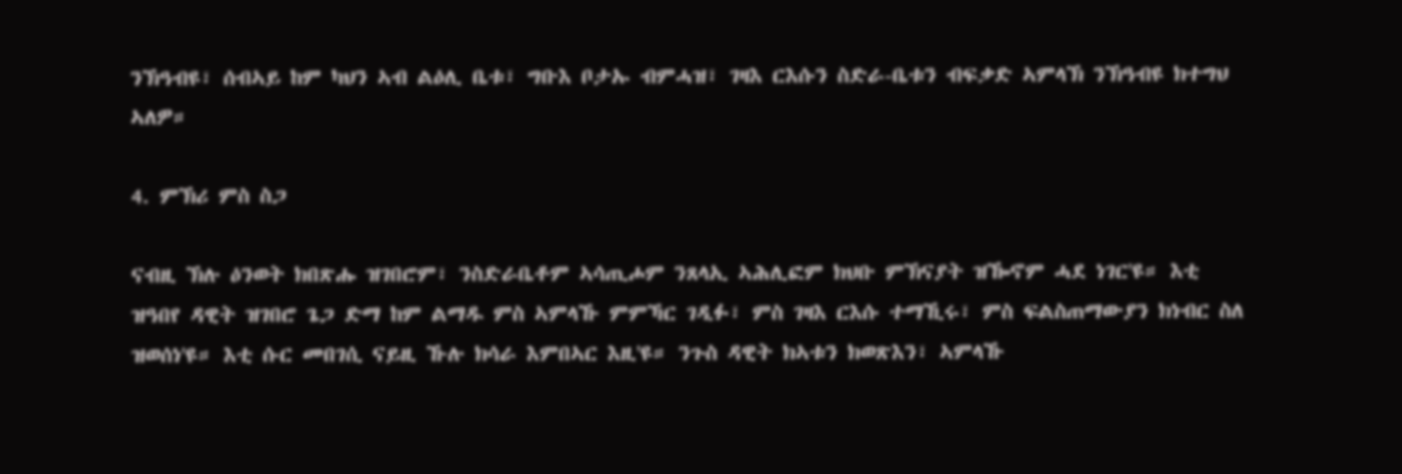ንኽዓብዩ፣ ሰብኣይ ከም ካህን ኣብ ልዕሊ ቤቱ፣ ግቡእ ቦታኡ ብምሓዝ፣ ገዛእ ርእሱን ስድራ-ቤቱን ብፍቃድ ኣምላኽ ንኽዓብዩ ክተግህ ኣለዎ።

4. ምኽሪ ምስ ስጋ

ናብዚ ኽሉ ዕንወት ክበጽሑ ዝገበሮም፣ ንስድራቤቶም ኣሳጢሖም ንጸላኢ ኣሕሊፎም ክህቡ ምኽናያት ዝዀኖም ሓደ ነገር'ዩ። እቲ ዝዓበየ ዳዊት ዝገበሮ ጌጋ ድማ ከም ልማዱ ምስ ኣምላኹ ምምኻር ገዲፉ፣ ምስ ገዛእ ርእሱ ተማኺሩ፣ ምስ ፍልስጠማውያን ክነብር ስለ ዝወሰነ'ዩ። እቲ ሱር መበገሲ ናይዚ ኹሉ ክሳራ እምበኣር እዚ'ዩ። ንጉስ ዳዊት ክኣቱን ክወጽእን፣ ኣምላኹ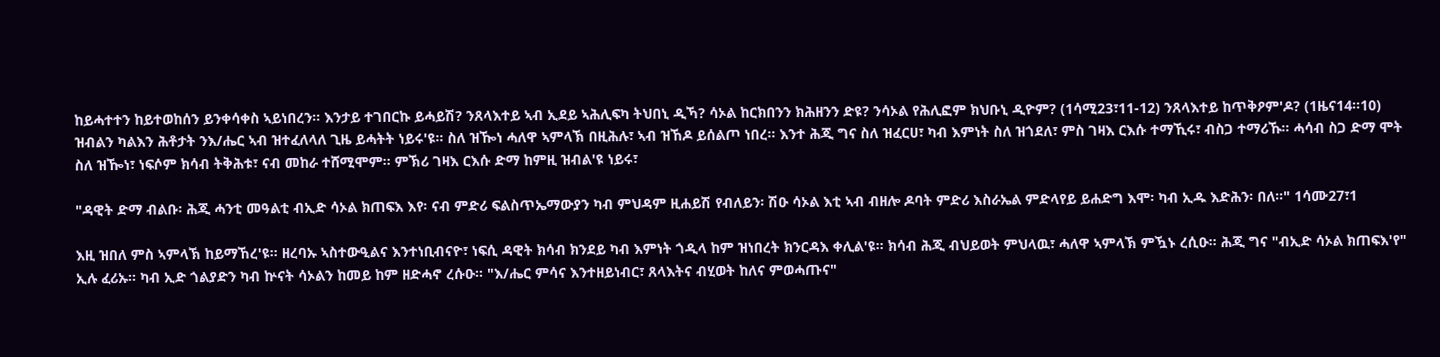ከይሓተተን ከይተወከሰን ይንቀሳቀስ ኣይነበረን። እንታይ ተገበርኩ ይሓይሽ? ንጸላእተይ ኣብ ኢደይ ኣሕሊፍካ ትህበኒ ዲኻ? ሳኦል ከርክበንን ክሕዘንን ድዩ? ንሳኦል የሕሊፎም ክህቡኒ ዲዮም? (1ሳሚ23፣11-12) ንጸላእተይ ከጥቅዖም'ዶ? (1ዜና14።10) ዝብልን ካልእን ሕቶታት ንእ/ሔር ኣብ ዝተፈለላለ ጊዜ ይሓትት ነይሩ'ዩ። ስለ ዝዀነ ሓለዋ ኣምላኽ በዚሕሉ፣ ኣብ ዝኸዶ ይሰልጦ ነበረ። እንተ ሕጂ ግና ስለ ዝፈርሀ፣ ካብ እምነት ስለ ዝጎደለ፣ ምስ ገዛእ ርእሱ ተማኺሩ፣ ብስጋ ተማሪኹ። ሓሳብ ስጋ ድማ ሞት ስለ ዝዀነ፣ ነፍሶም ክሳብ ትቅሕቱ፣ ናብ መከራ ተሸሚሞም። ምኽሪ ገዛእ ርእሱ ድማ ከምዚ ዝብል'ዩ ነይሩ፣

"ዳዊት ድማ ብልቡ፡ ሕጂ ሓንቲ መዓልቲ ብኢድ ሳኦል ክጠፍእ እየ፡ ናብ ምድሪ ፍልስጥኤማውያን ካብ ምህዳም ዚሐይሽ የብለይን፡ ሽዑ ሳኦል እቲ ኣብ ብዘሎ ዶባት ምድሪ እስራኤል ምድላየይ ይሐድግ እሞ፡ ካብ ኢዱ እድሕን፡ በለ።" 1ሳሙ27፣1

እዚ ዝበለ ምስ ኣምላኽ ከይማኸረ'ዩ። ዘረባኡ ኣስተውዒልና እንተነቢብናዮ፣ ነፍሲ ዳዊት ክሳብ ክንደይ ካብ እምነት ጎዲላ ከም ዝነበረት ክንርዳእ ቀሊል'ዩ። ክሳብ ሕጂ ብህይወት ምህላዉ፣ ሓለዋ ኣምላኽ ምዃኑ ረሲዑ። ሕጂ ግና "ብኢድ ሳኦል ክጠፍእ'የ" ኢሉ ፈሪኡ። ካብ ኢድ ጎልያድን ካብ ኵናት ሳኦልን ከመይ ከም ዘድሓኖ ረሱዑ። "እ/ሔር ምሳና እንተዘይነብር፣ ጸላእትና ብሂወት ከለና ምወሓጡና"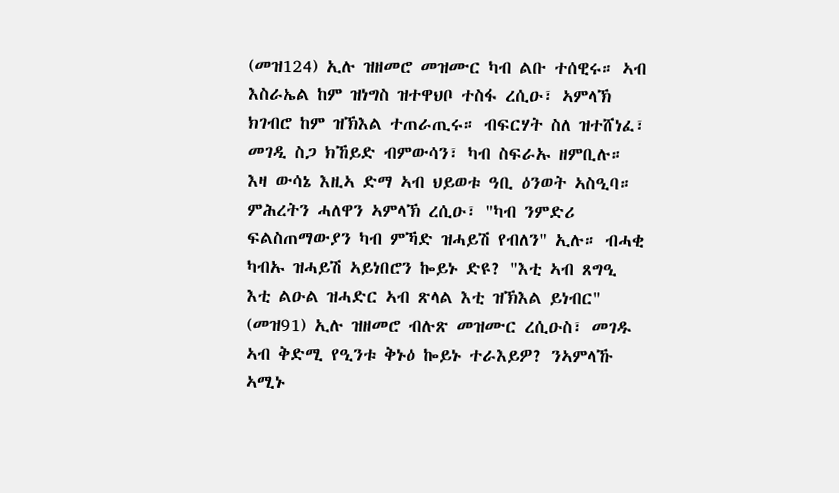(መዝ124) ኢሉ ዝዘመሮ መዝሙር ካብ ልቡ ተሰዊሩ። ኣብ እስራኤል ከም ዝነግስ ዝተዋህቦ ተስፋ ረሲዑ፣ ኣምላኽ ክገብሮ ከም ዝኽእል ተጠራጢሩ። ብፍርሃት ስለ ዝተሸነፈ፣ መገዲ ስጋ ክኸይድ ብምውሳን፣ ካብ ስፍራኡ ዘምቢሉ። እዛ ውሳኔ እዚኣ ድማ ኣብ ህይወቱ ዓቢ ዕንወት ኣስዒባ። ምሕረትን ሓለዋን ኣምላኽ ረሲዑ፣ "ካብ ንምድሪ ፍልስጠማውያን ካብ ምኻድ ዝሓይሽ የብለን" ኢሉ። ብሓቂ ካብኡ ዝሓይሽ ኣይነበሮን ኰይኑ ድዩ? "እቲ ኣብ ጸግዒ እቲ ልዑል ዝሓድር ኣብ ጽላል እቲ ዝኽእል ይነብር" (መዝ91) ኢሉ ዝዘመሮ ብሉጽ መዝሙር ረሲዑስ፣ መገዱ ኣብ ቅድሚ የዒንቱ ቅኑዕ ኰይኑ ተራእይዎ? ንኣምላኹ ኣሚኑ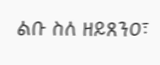ልቡ ስለ ዘይጸንዐ፣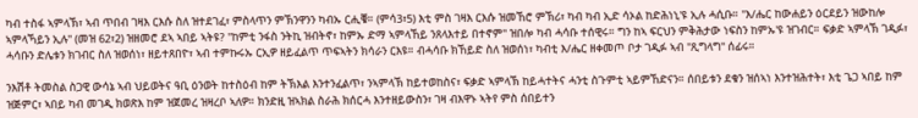ካብ ተስፋ ኣምላኽ፣ ኣብ ጥበብ ገዛእ ርእሱ ስለ ዝተደገፈ፣ ምስላጥን ምኽንዋንን ካብኡ ርሒቑ። (ምሳ3፣5) እቲ ምስ ገዛእ ርእሱ ዝመኸሮ ምኽሪ፣ ካብ ካብ ኢድ ሳኦል ከድሕነኒ'ዩ ኢሉ ሓሲቡ። "እ/ሔር ከውሐይን ዕርደይን ዝውከሎ ኣምላኻይን ኢሉ" (መዝ 62፣2) ዝዘመሮ ደኣ ኣበይ ኣትዩ? "ከምቲ ንፋስ ንትኪ ዝብትኖ፣ ከምኡ ድማ ኣምላኸይ ንጸላእተይ በተኖም" ዝበሎ ካብ ሓሳቡ ተሰዊሩ። ግን ከኣ ፍርህን ምቅሕታው ነፍስን ከምኡ'ዩ ዝገብር። ፍቃድ ኣምላኽ ገዲፉ፣ ሓሳቡን ድሌቱን ክገብር ስለ ዝወሰነ፣ ዘይተጸበዮ፣ ኣብ ተምኩሩኡ ርኢዎ ዘይፈልጥ ጥፍኣትን ክሳራን ርእዩ። ብሓሳቡ ክኸይድ ስለ ዝወሰነ፣ ካብቲ እ/ሔር ዘቀመጦ ቦታ ገዲፉ ኣብ "ጺግላግ" ሰፊሩ።

ንእሽቶ ትመስል ስጋዊ ውሳኔ ኣብ ህይወትና ዓቢ ዕንወት ከተስዕብ ከም ትኽእል እንተንፈልጥ፣ ንኣምላኽ ከይተወከስና፣ ፍቃድ ኣምላኽ ከይሓተትና ሓንቲ ስጉምቲ ኣይምኸድናን። ሰበይቱን ደቁን ዝሰኣነ እንተዝሕተት፣ እቲ ጌጋ ኣበይ ከም ዝጅምር፣ ኣበይ ካብ መገዲ ክወጽእ ከም ዝጀመረ ዝዛረቦ ኣለዎ። ክንድዚ ዝኣክል ስራሕ ክሰርሓ እንተዘይውስን፣ ገዛ ብእዋኑ ኣትየ ምስ ሰበይተን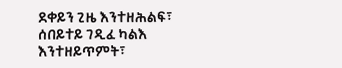ደቀይን ጊዜ እንተዘሕልፍ፣ ሰበይተይ ገዲፈ ካልእ እንተዘይጥምት፣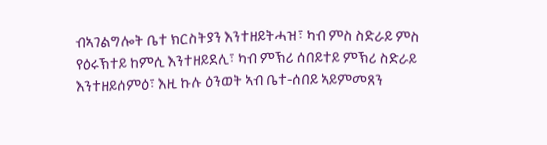ብኣገልግሎት ቤተ ክርስትያን እንተዘይትሓዝ፣ ካብ ምስ ስድራይ ምስ የዕሩኽተይ ከምሲ እንተዘይደሊ፣ ካብ ምኽሪ ሰበይተይ ምኽሪ ስድራይ እንተዘይሰምዕ፣ እዚ ኩሉ ዕንወት ኣብ ቤተ-ሰበይ ኣይምመጸን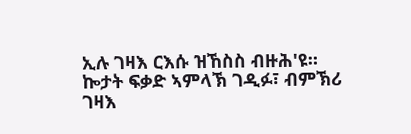ኢሉ ገዛእ ርእሱ ዝኸስስ ብዙሕ'ዩ። ኰታት ፍቃድ ኣምላኽ ገዲፉ፣ ብምኽሪ ገዛእ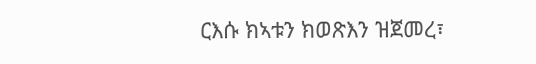ርእሱ ክኣቱን ክወጽእን ዝጀመረ፣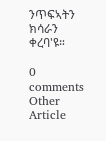ንጥፍኣትን ክሳራን ቀረባ'ዩ።

0 comments
Other Article